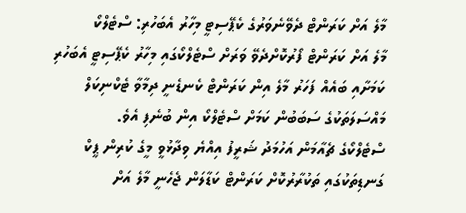މާލެ އަށް ކަރަންޓް ދެވޭނެވަރުގެ ކެޕޭސިޓީ މިހާރު އެބަހުރި: ސްޓެލްކޯ
މާލެ އަށް ކަރަންޓް ފޯރުކޮށްދެވޭ ވަރަށް ސްޓެލްކޯގައި މިހާރު ކެޕޭސިޓީ އެބަހުރި ކަމަށާއި ބައެއް ފަހަރު މާލެ އިން ކަރަންޓް ކެނޑެނީ ދިމާވާ ޓެކްނިކަލް މައްސަލަތަކުގެ ސަބަބުން ކަމަށް ސްޓެލްކޯ އިން ބުނެފި އެވެ.
ސްޓެލްކޯގެ ޗެއާމަން އަހުމަދު ޝަރީފު އިއްޔެ ވިދާޅުވީ މީގެ ކުރިން ޕީކް ގަނޑިތަކުގައި ތަކުރާރުކޮށް ކަރަންޓް ކަޑާލަން ޖެހެނީ މާލެ އަށް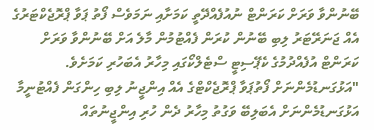ބޭނުންވާ ވަރަށް ކަރަންޓް ނުއުފެއްދޭތީ ކަމަށާއި ނަމަވެސް ފޯތު ޕަވާ ޕްރޮޖެކްޓަރުގެ އެއް ޖަނަރޭޓަރު ލިބި ބޭނުން ކުރަން ފެއްޓުމުން މާލެ އަށް ބޭނުންވާ ވަރަށް ކަރަންޓް އުފެއްދުމުގެ ކެޕޭސިޓީ ސްޓެލްކޯގައި މިހާރު އެބަހުރި ކަމަށެވެ.
"އަޅުގަނޑުމެންނަށް ފޯތުޕަވާ ޕްރޮޖެކްޓްގެ އެއް އިންޖީނު ލިބި ހިންގަން ފެއްޓުނީމާ އަޅުގަނޑުމެންނަށް އެބަލިބޭ ވަގުތު މިހާރު ދެން ހުރި އިންޖީނުތައް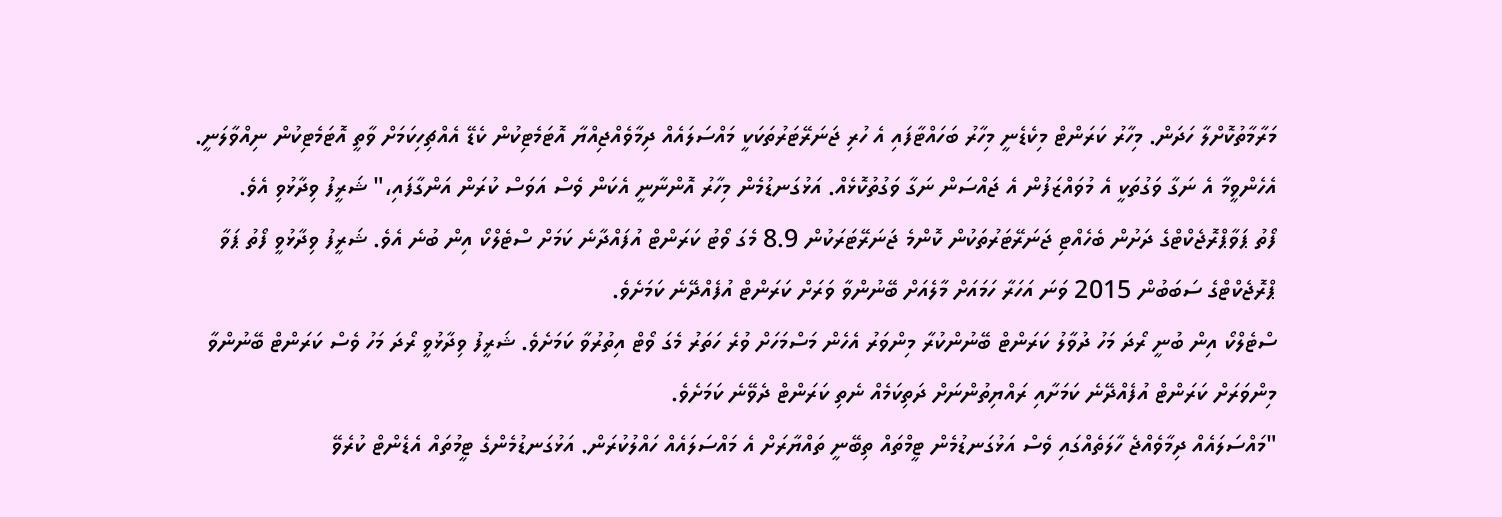މަރާމާތުކޮށްލާ ހަދަން. މިހާރު ކަރަންޓް މިކެޑެނީ މިހާރު ބަހައްޓާފައި އެ ހުރި ޖަނަރޭޓަރުތަކަކީ މައްސަލައެއް ދިމާވެއްޖިއްޔާ އޮޓަމެޓިކުން ކެޑޭ އެއްޗިހިކަމަށް ވާތީ އޮޓަމެޓިކުން ނިއްވާލަނީ. އެހެންވީމާ އެ ނަގާ ވަގުތަކީ އެ މުވައްޒަފުން އެ ޖައްސަން ނަގާ ވަގުތުކޮޅެއް. އަޅުގަނޑުމެން މިހާރު އޮންނާނީ އެކަން ވެސް އަވަސް ކުރަން އަންގާފައި،" ޝަރީފު ވިދާޅުވި އެވެ.
ފޯތު ޕަވާޕްރޮޖެކްޓްގެ ދަށުން ބެހެއްޓި ޖަނަރޭޓަރުތަކުން ކޮންމެ ޖަނަރޭޓަރަކުން 8.9 މެގަ ވޯޓު ކަރަންޓް އުފައްދާނެ ކަމަށް ސްޓެލްކޯ އިން ބުނެ އެވެ. ޝަރީފު ވިދާޅުވީ ފޯތު ޕަވާ ޕްރޮޖެކްޓްގެ ސަބަބުން 2015 ވަނަ އަހަރާ ހަމައަށް މާލެއަށް ބޭނުންވާ ވަރަށް ކަރަންޓް އުފެއްދޭނެ ކަމަށެވެ.
ސްޓެލްކޯ އިން ބުނީ ރޯދަ މަހު ދުވާލު ކަރަންޓް ބޭނުންކުރާ މިންވަރު އެހެން މަސްމަހަށް ވުރެ ހަތަރު މެގަ ވޯޓް އިތުރުވާ ކަމަށެވެ. ޝަރީފު ވިދާޅުވީ ރޯދަ މަހު ވެސް ކަރަންޓް ބޭނުންވާ މިންވަރަށް ކަރަންޓް އުފެއްދޭނެ ކަމަށާއި ރައްޔިތުންނަށް ދަތިކަމެއް ނެތި ކަރަންޓް ދެވޭނެ ކަމަށެވެ.
"މައްސަލައެއް ދިމާވެއްޖެ ހާލަތެއްގައި ވެސް އަޅުގަނޑުމެން ޓީމްތައް ތިބޭނީ ތައްޔާރަށް އެ މައްސަލައެއް ހައްލުކުރަން. އަޅުގަނޑުމެންގެ ޓީމުތައް އެޑެންޓް ކުރެވޭ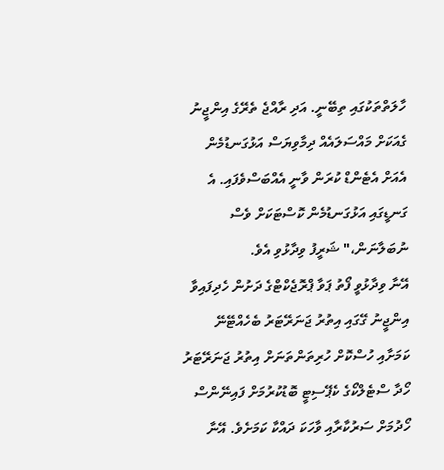ހާލަތްތަކުގައި ތިބޭނީ. އަދި ރާއްޖެ ތެރޭގެ އިންޖީނު ގެއަކަށް މައްސަލައެއް ދިމާވިޔަސް އަޅުގަނޑުމެން އެއަށް އެޓެންޑް ކުރަން ވާނީ އެއްބަސްވެފައި. އެ ގަނޑީގައި އަޅުގަނޑުމެން ކޮސްޓަކަށް ވެސް ނުބަލާނަން،" ޝަރީފު ވިދާޅުވި އެވެ.
އޭނާ ވިދާޅުވީ ފޯތު ޕަވާ ޕްރޮޖެކްޓްގެ ދަށުން ހެދިފައިވާ އިންޖީނު ގޭގައި އިތުރު ޖަނަރޭޓަރު ބެހެއްޓޭނޭ ކަމަށާއި ހުސްކޮށް ހުރިތަންތަނަށް އިތުރު ޖަނަރޭޓަރު ހޯދާ ސްޓެލްކޯގެ ކެޕޭސިޓީ ބޮޑުކުރުމަށް ފައިނޭންސް ހޯދުމަށް ސަރުކާރާއި ވާހަކަ ދައްކާ ކަމަށެވެ. އޭނާ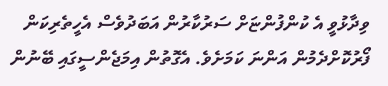ވިދާޅުވީ އެ ކުންފުންޏަށް ސަރުކާރުން އަބަދުވެސް އެހީތެރިކަން ފޯރުކޮށްދެމުން އަންނަ ކަމަށެވެ. އެގޮތުން އިމަޖެންސީގައި ބޭނުން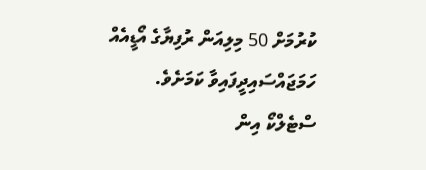ކުރުމަށް 50 މިލިއަން ރުފިޔާގެ އޯޑީއެއް ހަމަޖައްސައިދީފައިވާ ކަމަށެވެ.
ސްޓެލްކޯ އިން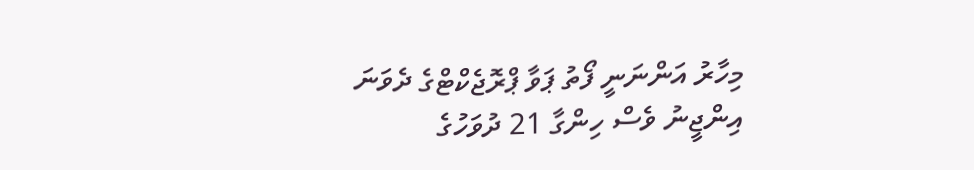މިހާރު އަންނަނީ ފޯތު ޕަވާ ޕްރޮޖެކްޓްގެ ދެވަނަ އިންޖީނު ވެސް ހިންގާ 21 ދުވަހުގެ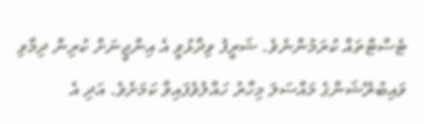ޓެސްޓްތައް ކުރަމުންނެވެ. ޝަރީފު ވިދާޅުވީ އެ އިންޖީނަށް ކުރިން ދިމާވި ވައިބުރޭޝަންގެ މައްސަލަ މިހާރު ހައްލުވެފައިވާ ކަމަށެވެ. އަދި އެ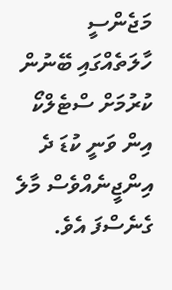މަޖެންސީ ހާލަތެއްގައި ބޭނުން ކުރުމަށް ސްޓެލްކޯ އިން ވަނީ ކުޑަ ދެ އިންޖީނެއްވެސް މާލެ ގެނެސްފަ އެވެ.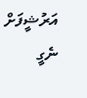އަރުޝީފަށް ނެގީ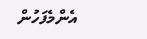އެންމެފަހުން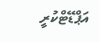އަޕްޑޭޓްކުރީ